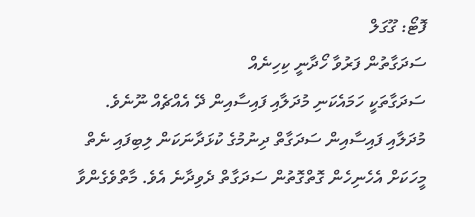ފޮޓޯ: ގޫގަލް
ސަދަގާތުން ފަރުވާ ހޯދާނީ ކިހިނެއް
ސަދަގާތަކީ ހަމައެކަނި މުދަލާއި ފައިސާއިން ދޭ އެއްޗެއް ނޫނެވެ. މުދަލާއި ފައިސާއިން ސަދަގާތް ދިނުމުގެ ކުޅަދާނަކަން ލިބިފައި ނެތް މީހަކަށް އެހެނިހެން ގޮތްގޮތުން ސަދަގާތް ދެވިދާނެ އެވެ. މާތްވެގެންވާ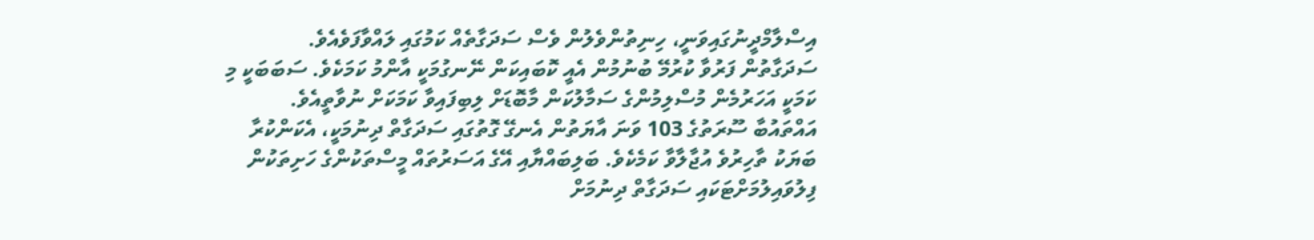އިސްލާމްދީނުގައިވަނީ، ހިނިތުންވެލުން ވެސް ސަދަގާތެއް ކަމުގައި ލައްވާފަވެއެވެ.
ސަދަގާތުން ފަރުވާ ކުރުމޭ ބުނުމުން އެއީ ކޮބައިކަން ނޭނގުމަކީ އާންމު ކަމަކެވެ. ސަބަބަކީ މި ކަމަކީ އަހަރުމެން މުސްލިމުންގެ ސަމާލުކަން މާބޮޑަށް ލިބިފައިވާ ކަމަކަށް ނުވާތީއެވެ.
އައްތައުބާ ސޫރަތުގެ 103 ވަނަ އާޔަތުން އެނގޭ ގޮތުގައި ސަދަގާތް ދިނުމަކީ، އެކަންކުރާ ބަޔަކު ތާހިރުވެ އުޖާލާވާ ކަމެކެވެ. ބަލިބައްޔާއި އޭގެ އަސަރުތައް މީސްތަކުންގެ ހަށިތަކުން ފިލުވައިލުމަށްޓަކައި ސަދަގާތް ދިނުމަށް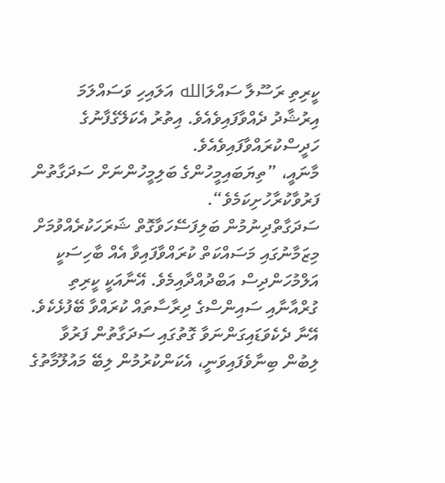ކީރިތި ރަސޫލާ ސައްލަالله އަލައިހި ވަސައްލަމަ އިރުޝާދު ދެއްވާފައިވެއެވެ. އިތުރު އެކަލޭގެފާނުގެ ހަދީސްކުރައްވާފައިވެއެވެ.
މާނައީ، ”ތިޔަބައިމީހުންގެ ބަލިމީހުންނަށް ސަދަގާތުން ފަރުވާކުރާހުށިކަމެވެ“.
ސަދަގާތްދިނުމުން ބަލިފަސޭހަވާގޮތް ޝަރަހަކުރެއްވުމަށް މިޒަމާނުގައި މަސައްކަތް ކުރައްވާފައިވާ އެއް ބާހިސަކީ އަލްމުހަންދިސް އަބްދުއްދާއިމެވެ. އޭނާއަކީ ކީރިތި ގުރްއާނާއި ސައިންސްގެ ދިރާސާތައް ކުރައްވާ ބޭފުޅެކެވެ. އޭނާ ދެކެވަޑައިގަންނަވާ ގޮތުގައި ސަދަގާތުން ފަރުވާ ލިބުން ބިނާވެފައިވަނީ، އެކަންކުރުމުން ލިބޭ މައުލޫމާތުގެ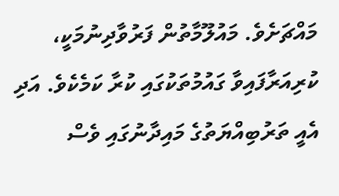މައްޗަށެވެ. މައުލޫމާތުން ފަރުވާދިނުމަކީ، ކުރިއަރާފައިވާ ގައުމުތަކުގައި ކުރާ ކަމެކެވެ. އަދި އެއީ ތަރުބިއްޔަތުގެ މައިދާނުގައި ވެސް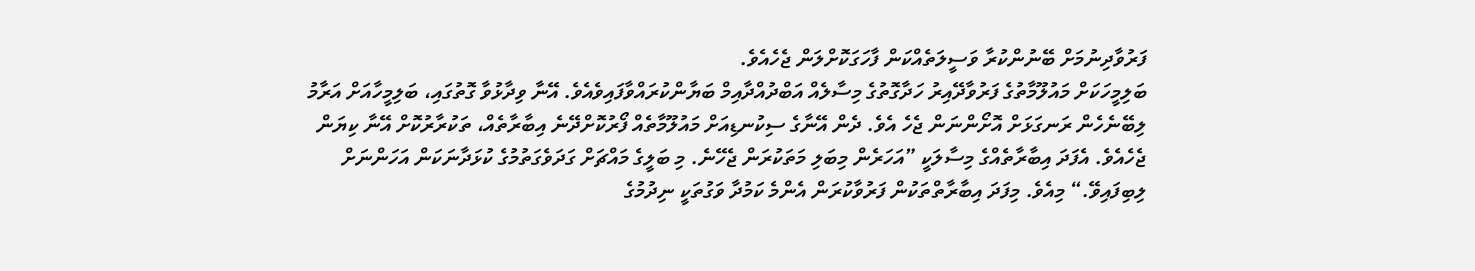ފަރުވާދިނުމަށް ބޭނުންކުރާ ވަސީލަތެއްކަން ފާހަގަކޮށްލަން ޖެހެއެވެ.
ބަލިމީހަކަށް މައުލޫމާތުގެ ފަރުވާދޭއިރު ހަދާގޮތުގެ މިސާލެއް އަބްދުއްދާއިމް ބަޔާންކުރައްވާފައިވެއެވެ. އޭނާ ވިދާޅުވާ ގޮތުގައި، ބަލިމީހާއަށް އަރާމު ލިބޭނެހެން ރަނގަޅަށް އޮށޯންނަން ޖެހެ އެވެ. ދެން އޭނާގެ ސިކުނޑިއަށް މައުލޫމާތެއް ފޯރުކޮށްދޭނެ އިބާރާތެއް، ތަކުރާރުކޮށް އޭނާ ކިޔަން ޖެހެއެވެ. އެފަދަ އިބާރާތެއްގެ މިސާލަކީ ”އަހަރެން މިބަލި މަތަކުރަން ޖެހޭނެ. މި ބަލީގެ މައްޗަށް ގަދަވެގަތުމުގެ ކުޅަދާނަކަން އަހަންނަށް ލިބިފައިވޭ.“ މިއެވެ. މިފަދަ އިބާރާތްތަކުން ފަރުވާކުރަން އެންމެ ކަމުދާ ވަގުތަކީ ނިދުމުގެ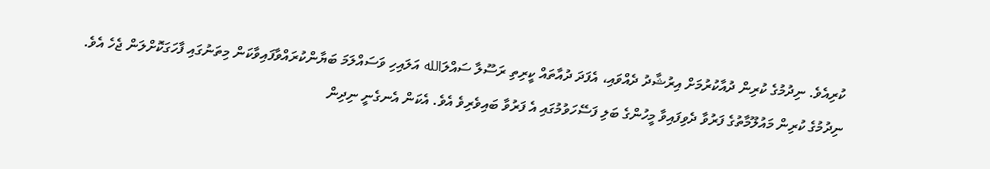ކުރިއެވެ. ނިދުމުގެ ކުރިން ދުއާކުރުމަށް އިރުޝާދު ދެއްވައި، އެފަދަ ދުއާތައް ކީރިތި ރަސޫލާ ސައްލަالله އަލައިހި ވަސައްލަމަ ބަޔާންކުރައްވާފައިވާކަން މިތަނުގައި ފާހަގަކޮށްލަން ޖެހެ އެވެ.
ނިދުމުގެ ކުރިން މައުލޫމާތުގެ ފަރުވާ ދެވިފައިވާ މީހުންގެ ބަލި ފަސޭހަވުމުގައި އެ ފަރުވާ ބައިވެރިވެ އެވެ. އެކަން އެނގެނީ ނިދިން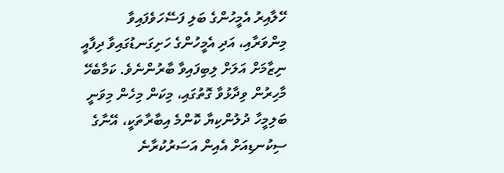ހޭލާއިރު އެމީހުންގެ ބަލި ފަސޭހަވެފައިވާ މިންވަރާއި، އަދި އެމީހުންގެ ހަށިގަނޑުގައިވާ ދިފާއީ ނިޒާމަށް އަލަށް ލިބިފައިވާ ބާރުންނެވެ. ކަމާބެހޭ މާހިރުން ވިދާޅުވާ ގޮތުގައި، މިކަން މިހެން މިވަނީ ބަލިމީހާ ދުލުންކިޔާ ކޮންމެ އިބާރާތަކީ، އޭނާގެ ސިކުނޑިއަށް އެއިން އަސަރުކުރާނެ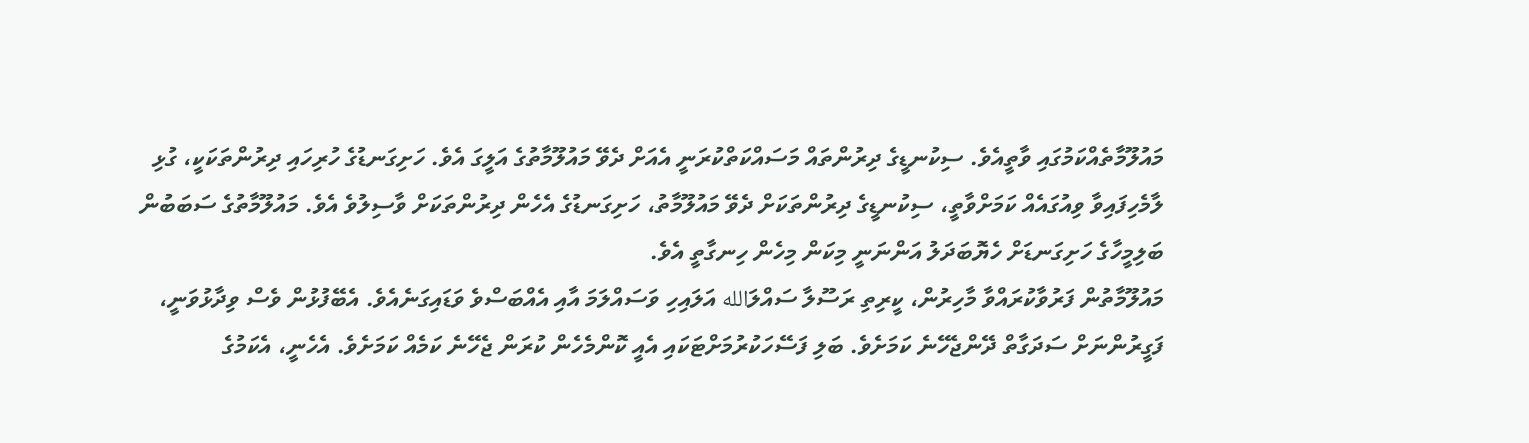މައުލޫމާތެއްކަމުގައި ވާތީއެވެ. ސިކުނޑީގެ ދިރުންތައް މަސައްކަތްކުރަނީ އެއަށް ދެވޭ މައުލޫމާތުގެ އަލީގަ އެވެ. ހަށިގަނޑުގެ ހުރިހައި ދިރުންތަކަކީ، ގުޅި ލާމެހިފައިވާ ވިއުގައެއް ކަމަށްވާތީ، ސިކުނޑީގެ ދިރުންތަކަށް ދެވޭ މައުލޫމާތު، ހަށިގަނޑުގެ އެހެން ދިރުންތަކަށް ވާސިލުވެ އެވެ. މައުލޫމާތުގެ ސަބަބުން ބަލިމީހާގެ ހަށިގަނޑަށް ހެޔޮބަދަލު އަންނަނީ މިކަން މިހެން ހިނގާތީ އެވެ.
މައުލޫމާތުން ފަރުވާކުރައްވާ މާހިރުން، ކީރިތި ރަސޫލާ ސައްލަالله އަލައިހި ވަސައްލަމަ އާއި އެއްބަސްވެ ވަޑައިގަނެއެވެ. އެބޭފުޅުން ވެސް ވިދާޅުވަނީ، ފަގީރުންނަށް ސަދަގާތް ދޭންޖެހޭނެ ކަމަށެވެ. ބަލި ފަސޭހަކުރުމަށްޓަކައި އެއީ ކޮންމެހެން ކުރަން ޖެހޭނެ ކަމެއް ކަމަށެވެ. އެހެނީ، އެކަމުގެ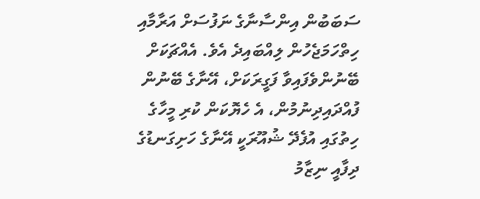ސަބަބުން އިންސާނާގެ ނަފުސަށް އަރާމާއި ހިތްހަމަޖެހުން ލިއްބައިދެ އެވެ. އެއްޗަކަށް ބޭނުންވެފައިވާ ފަގީރަކަށް، އޭނާގެ ބޭނުން ފުއްދައިދިނުމުން، އެ ހެޔޮކަން ކުރި މީހާގެ ހިތުގައި އުފެދޭ ޝުއޫރަކީ އޭނާގެ ހަށިގަނޑުގެ ދިފާއީ ނިޒާމު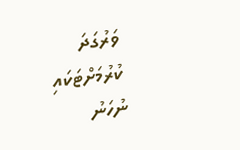ވަރުގަދަ ކުރުމަށްޓަކައި ނުހަނު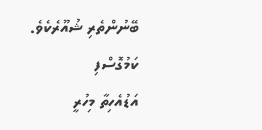ބޭނުންތެރި ޝުއޫރެކެވެ.
ކަމުގޮސްފި
އަޑުއެހިތާ މިހުރީ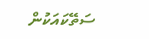ސަތޭކައަކުން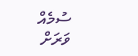ސުމެއް
ވަރަށް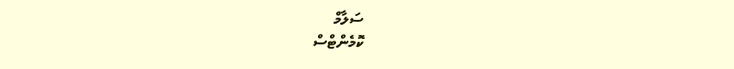ސަލާމް
ކޮމެންޓްސް